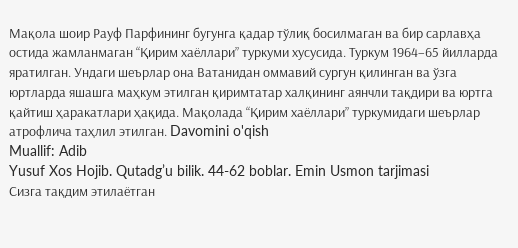Мақола шоир Рауф Парфининг бугунга қадар тўлиқ босилмаган ва бир сарлавҳа остида жамланмаган “Қирим хаёллари” туркуми хусусида. Туркум 1964–65 йилларда яратилган. Ундаги шеърлар она Ватанидан оммавий сургун қилинган ва ўзга юртларда яшашга маҳкум этилган қиримтатар халқининг аянчли тақдири ва юртга қайтиш ҳаракатлари ҳақида. Мақолада “Қирим хаёллари” туркумидаги шеърлар атрофлича таҳлил этилган. Davomini o'qish
Muallif: Adib
Yusuf Xos Hojib. Qutadg’u bilik. 44-62 boblar. Emin Usmon tarjimasi
Сизга тақдим этилаётган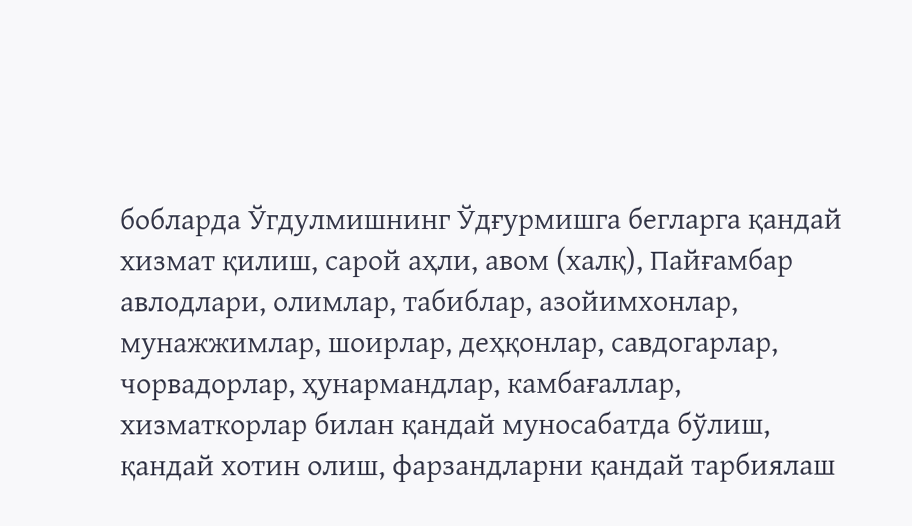бобларда Ўгдулмишнинг Ўдғурмишга бегларга қандай хизмат қилиш, сарой аҳли, авом (халқ), Пайғамбар авлодлари, олимлар, табиблар, азойимхонлар, мунажжимлар, шоирлар, деҳқонлар, савдогарлар, чорвадорлар, ҳунармандлар, камбағаллар, хизматкорлар билан қандай муносабатда бўлиш, қандай хотин олиш, фарзандларни қандай тарбиялаш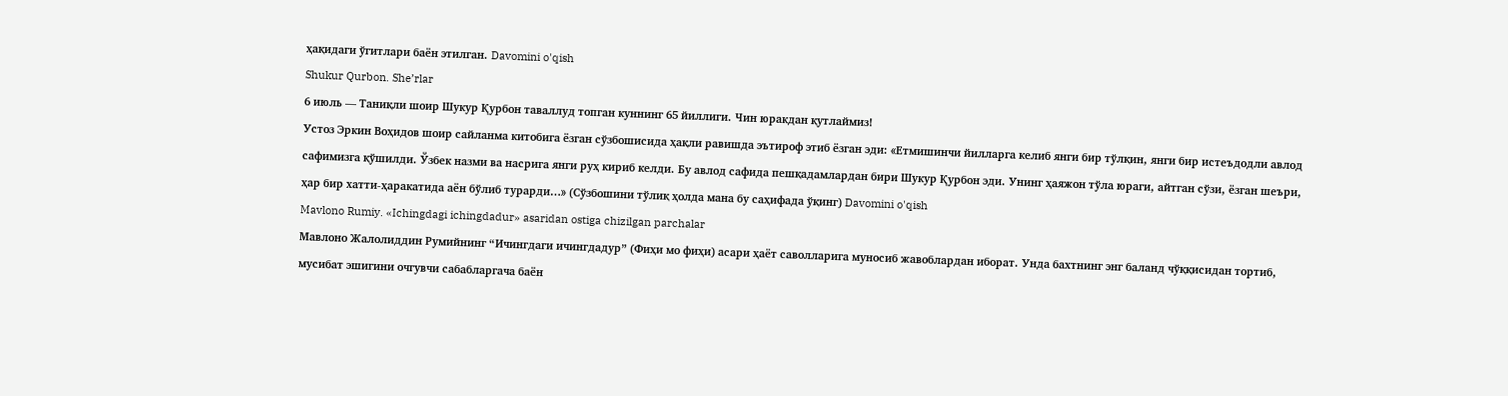ҳақидаги ўгитлари баён этилган. Davomini o'qish
Shukur Qurbon. She’rlar
6 июль — Таниқли шоир Шукур Қурбон таваллуд топган куннинг 65 йиллиги. Чин юракдан қутлаймиз!
Устоз Эркин Воҳидов шоир сайланма китобига ёзган сўзбошисида ҳақли равишда эътироф этиб ёзган эди: «Етмишинчи йилларга келиб янги бир тўлқин, янги бир истеъдодли авлод сафимизга қўшилди. Ўзбек назми ва насрига янги руҳ кириб келди. Бу авлод сафида пешқадамлардан бири Шукур Қурбон эди. Унинг ҳаяжон тўла юраги, айтган сўзи, ёзган шеъри, ҳар бир хатти-ҳаракатида аён бўлиб турарди…» (Сўзбошини тўлиқ ҳолда мана бу саҳифада ўқинг) Davomini o'qish
Mavlono Rumiy. «Ichingdagi ichingdadur» asaridan ostiga chizilgan parchalar
Мавлоно Жалолиддин Румийнинг “Ичингдаги ичингдадур” (Фиҳи мо фиҳи) асари ҳаёт саволларига муносиб жавоблардан иборат. Унда бахтнинг энг баланд чўққисидан тортиб, мусибат эшигини очгувчи сабабларгача баён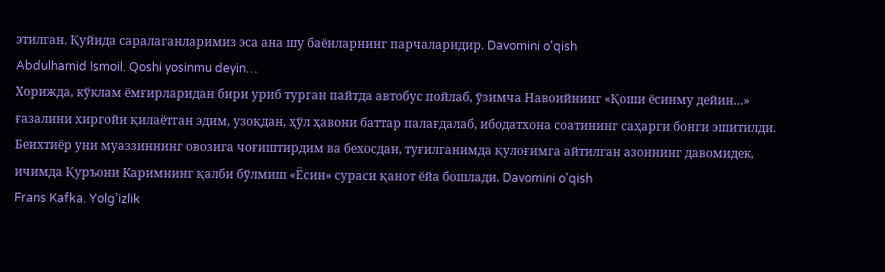этилган. Қуйида саралаганларимиз эса ана шу баёнларнинг парчаларидир. Davomini o'qish
Abdulhamid Ismoil. Qoshi yosinmu deyin…
Хорижда, кўклам ёмғирларидан бири уриб турган пайтда автобус пойлаб, ўзимча Навоийнинг «Қоши ёсинму дейин…» ғазалини хиргойи қилаётган эдим, узоқдан, ҳўл ҳавони баттар палағдалаб, ибодатхона соатининг саҳарги бонги эшитилди. Беихтиёр уни муаззиннинг овозига чоғиштирдим ва бехосдан, туғилганимда қулоғимга айтилган азоннинг давомидек, ичимда Қуръони Каримнинг қалби бўлмиш «Ёсин» сураси қанот ёйа бошлади. Davomini o'qish
Frans Kafka. Yolg’izlik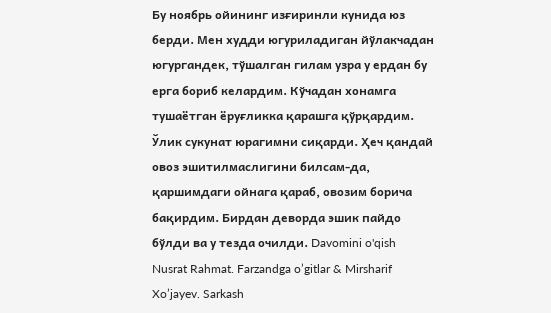Бу ноябрь ойининг изғиринли кунида юз берди. Мен худди югуриладиган йўлакчадан югургандек, тўшалган гилам узра у ердан бу ерга бориб келардим. Кўчадан хонамга тушаётган ёруғликка қарашга қўрқардим. Ўлик сукунат юрагимни сиқарди. Ҳеч қандай овоз эшитилмаслигини билсам-да, қаршимдаги ойнага қараб, овозим борича бақирдим. Бирдан деворда эшик пайдо бўлди ва у тезда очилди. Davomini o'qish
Nusrat Rahmat. Farzandga o’gitlar & Mirsharif Xo’jayev. Sarkash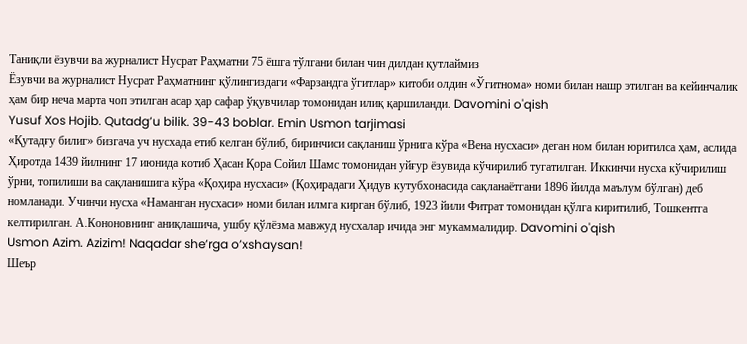Таниқли ёзувчи ва журналист Нусрат Раҳматни 75 ёшга тўлгани билан чин дилдан қутлаймиз
Ёзувчи ва журналист Нусрат Раҳматнинг қўлингиздаги «Фарзандга ўгитлар» китоби олдин «Ўгитнома» номи билан нашр этилган ва кейинчалик ҳам бир неча марта чоп этилган асар ҳар сафар ўқувчилар томонидан илиқ қаршиланди. Davomini o'qish
Yusuf Xos Hojib. Qutadg’u bilik. 39-43 boblar. Emin Usmon tarjimasi
«Қутадғу билиг» бизгача уч нусхада етиб келган бўлиб, биринчиси сақланиш ўрнига кўра «Вена нусхаси» деган ном билан юритилса ҳам, аслида Ҳиротда 1439 йилнинг 17 июнида котиб Ҳасан Қора Сойил Шамс томонидан уйғур ёзувида кўчирилиб тугатилган. Иккинчи нусха кўчирилиш ўрни, топилиши ва сақланишига кўра «Қоҳира нусхаси» (Қоҳирадаги Ҳидув кутубхонасида сақланаётгани 1896 йилда маълум бўлган) деб номланади. Учинчи нусха «Наманган нусхаси» номи билан илмга кирган бўлиб, 1923 йили Фитрат томонидан қўлга киритилиб, Тошкентга келтирилган. А.Кононовнинг аниқлашича, ушбу қўлёзма мавжуд нусхалар ичида энг мукаммалидир. Davomini o'qish
Usmon Azim. Azizim! Naqadar she’rga o’xshaysan!
Шеър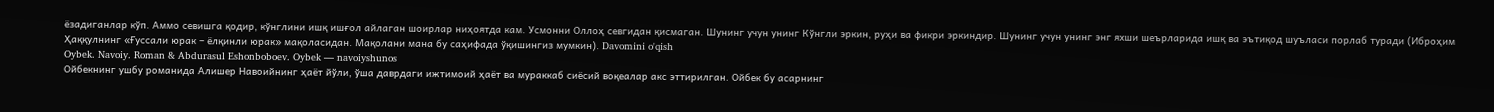ёзадиганлар кўп. Аммо севишга қодир, кўнглини ишқ ишғол айлаган шоирлар ниҳоятда кам. Усмонни Оллоҳ севгидан қисмаган. Шунинг учун унинг Кўнгли эркин, руҳи ва фикри эркиндир. Шунинг учун унинг энг яхши шеърларида ишқ ва эътиқод шуъласи порлаб туради (Иброҳим Ҳаққулнинг «Ғуссали юрак – ёлқинли юрак» мақоласидан. Мақолани мана бу саҳифада ўқишингиз мумкин). Davomini o'qish
Oybek. Navoiy. Roman & Abdurasul Eshonboboev. Oybek — navoiyshunos
Ойбекнинг ушбу романида Алишер Навоийнинг ҳаёт йўли, ўша даврдаги ижтимоий ҳаёт ва мураккаб сиёсий воқеалар акс эттирилган. Ойбек бу асарнинг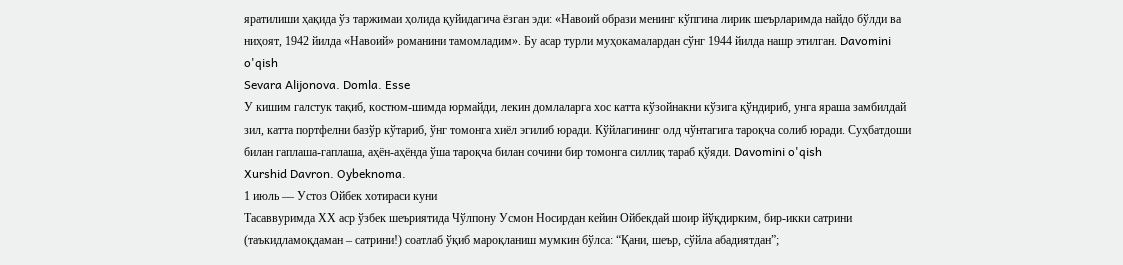яратилиши ҳақида ўз таржимаи ҳолида қуйидагича ёзган эди: «Навоий образи менинг кўпгина лирик шеърларимда найдо бўлди ва ниҳоят, 1942 йилда «Навоий» романини тамомладим». Бу асар турли муҳокамалардан сўнг 1944 йилда нашр этилган. Davomini o'qish
Sevara Alijonova. Domla. Esse
У кишим галстук тақиб, костюм-шимда юрмайди, лекин домлаларга хос катта кўзойнакни кўзига қўндириб, унга яраша замбилдай зил, катта портфелни базўр кўтариб, ўнг томонга хиёл эгилиб юради. Кўйлагининг олд чўнтагига тароқча солиб юради. Суҳбатдоши билан гаплаша-гаплаша, аҳён-аҳёнда ўша тароқча билан сочини бир томонга силлиқ тараб қўяди. Davomini o'qish
Xurshid Davron. Oybeknoma.
1 июль — Устоз Ойбек хотираси куни
Тасаввуримда ХХ аср ўзбек шеъриятида Чўлпону Усмон Носирдан кейин Ойбекдай шоир йўқдирким, бир-икки сатрини (таъкидламоқдаман – сатрини!) соатлаб ўқиб мароқланиш мумкин бўлса: “Қани, шеър, сўйла абадиятдан”;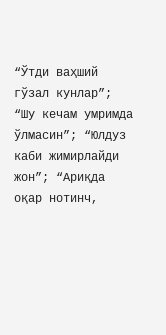“Ўтди ваҳший гўзал кунлар”; “Шу кечам умримда ўлмасин”; “Юлдуз каби жимирлайди жон”; “Ариқда оқар нотинч,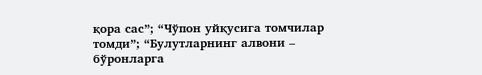қора сас”; “Чўпон уйқусига томчилар томди”; “Булутларнинг алвони – бўронларга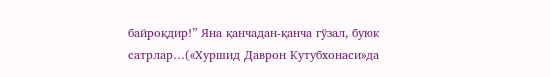байроқдир!” Яна қанчадан-қанча гўзал, буюк сатрлар…(«Хуршид Даврон Кутубхонаси»да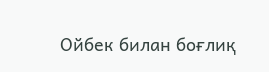Ойбек билан боғлиқ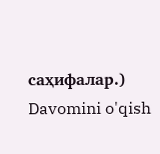саҳифалар.) Davomini o'qish